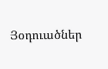Յօդուածներ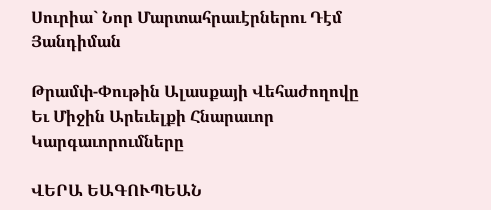Սուրիա` Նոր Մարտահրաւէրներու Դէմ Յանդիման

Թրամփ-Փութին Ալասքայի Վեհաժողովը Եւ Միջին Արեւելքի Հնարաւոր Կարգաւորումները

ՎԵՐԱ ԵԱԳՈՒՊԵԱՆ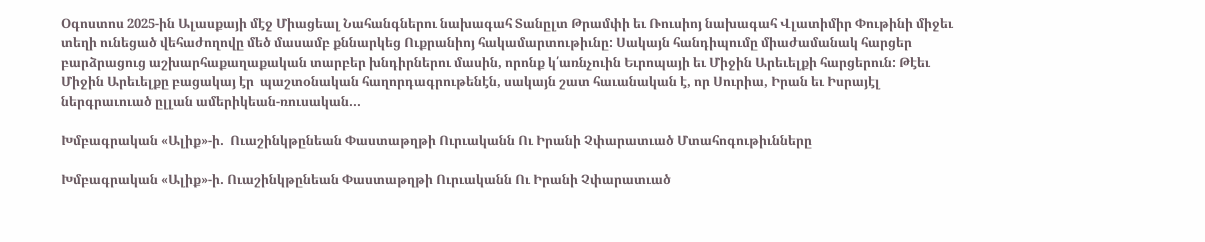Օգոստոս 2025-ին Ալասքայի մէջ Միացեալ Նահանգներու նախագահ Տանըլտ Թրամփի եւ Ռուսիոյ նախագահ Վլատիմիր Փութինի միջեւ տեղի ունեցած վեհաժողովը մեծ մասամբ քննարկեց Ուքրանիոյ հակամարտութիւնը: Սակայն հանդիպումը միաժամանակ հարցեր բարձրացուց աշխարհաքաղաքական տարբեր խնդիրներու մասին, որոնք կ՛առնչուին Եւրոպայի եւ Միջին Արեւելքի հարցերուն: Թէեւ Միջին Արեւելքը բացակայ էր  պաշտօնական հաղորդագրութենէն, սակայն շատ հաւանական է, որ Սուրիա, Իրան եւ Իսրայէլ  ներգրաւուած ըլլան ամերիկեան-ռուսական...

Խմբագրական «Ալիք»-ի.  Ուաշինկթընեան Փաստաթղթի Ուրւականն Ու Իրանի Չփարատւած Մտահոգութիւնները

Խմբագրական «Ալիք»-ի. Ուաշինկթընեան Փաստաթղթի Ուրւականն Ու Իրանի Չփարատւած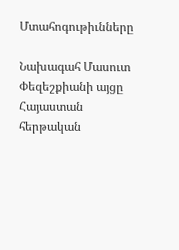Մտահոգութիւնները

Նախագահ Մասուտ Փեզեշքիանի այցը Հայաստան հերթական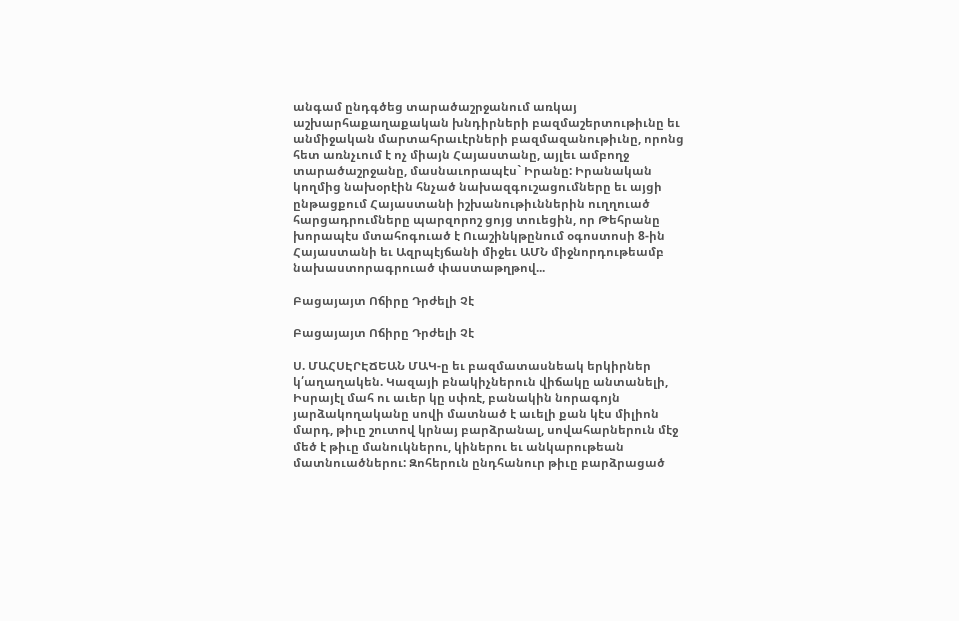անգամ ընդգծեց տարածաշրջանում առկայ աշխարհաքաղաքական խնդիրների բազմաշերտութիւնը եւ անմիջական մարտահրաւէրների բազմազանութիւնը, որոնց հետ առնչւում է ոչ միայն Հայաստանը, այլեւ ամբողջ տարածաշրջանը, մասնաւորապէս` Իրանը: Իրանական կողմից նախօրէին հնչած նախազգուշացումները եւ այցի ընթացքում Հայաստանի իշխանութիւններին ուղղուած հարցադրումները պարզորոշ ցոյց տուեցին, որ Թեհրանը խորապէս մտահոգուած է Ուաշինկթընում օգոստոսի 8-ին Հայաստանի եւ Ազրպէյճանի միջեւ ԱՄՆ միջնորդութեամբ նախաստորագրուած փաստաթղթով...

Բացայայտ Ոճիրը Դրժելի Չէ

Բացայայտ Ոճիրը Դրժելի Չէ

Ս. ՄԱՀՍԷՐԷՃԵԱՆ ՄԱԿ-ը եւ բազմատասնեակ երկիրներ կ՛աղաղակեն. Կազայի բնակիչներուն վիճակը անտանելի, Իսրայէլ մահ ու աւեր կը սփռէ, բանակին նորագոյն յարձակողականը սովի մատնած է աւելի քան կէս միլիոն մարդ, թիւը շուտով կրնայ բարձրանալ, սովահարներուն մէջ մեծ է թիւը մանուկներու, կիներու եւ անկարութեան մատնուածներու: Զոհերուն ընդհանուր թիւը բարձրացած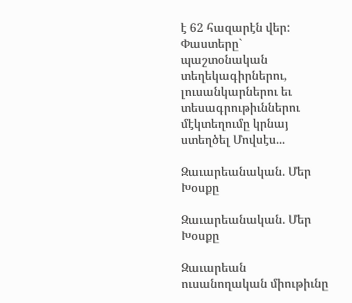է 62 հազարէն վեր: Փաստերը` պաշտօնական տեղեկագիրներու, լուսանկարներու եւ տեսագրութիւններու մէկտեղումը կրնայ ստեղծել Մովսէս...

Զաւարեանական. Մեր Խօսքը

Զաւարեանական. Մեր Խօսքը

Զաւարեան ուսանողական միութիւնը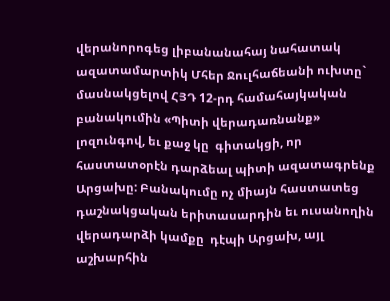վերանորոգեց լիբանանահայ նահատակ ազատամարտիկ Մհեր Ջուլհաճեանի ուխտը` մասնակցելով ՀՅԴ 12-րդ համահայկական բանակումին «Պիտի վերադառնանք» լոզունգով, եւ քաջ կը  գիտակցի, որ հաստատօրէն դարձեալ պիտի ազատագրենք Արցախը: Բանակումը ոչ միայն հաստատեց դաշնակցական երիտասարդին եւ ուսանողին վերադարձի կամքը  դէպի Արցախ, այլ աշխարհին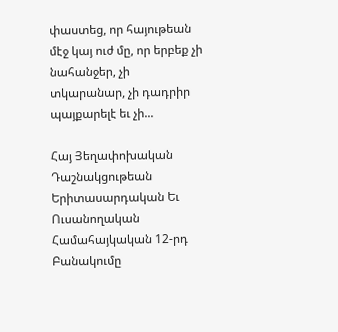փաստեց, որ հայութեան մէջ կայ ուժ մը, որ երբեք չի նահանջեր, չի տկարանար, չի դադրիր պայքարելէ եւ չի...

Հայ Յեղափոխական Դաշնակցութեան Երիտասարդական Եւ Ուսանողական Համահայկական 12-րդ Բանակումը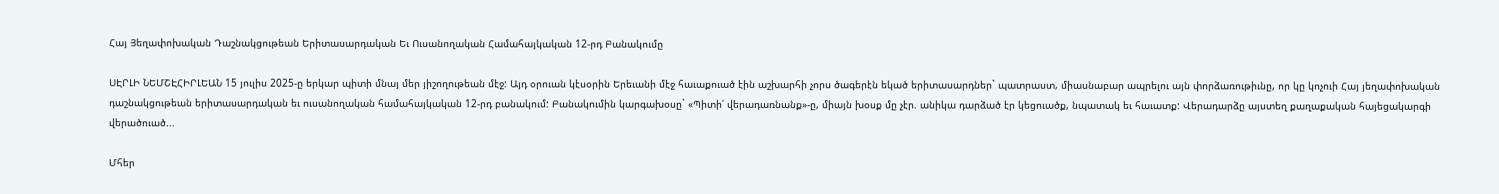Հայ Յեղափոխական Դաշնակցութեան Երիտասարդական Եւ Ուսանողական Համահայկական 12-րդ Բանակումը

ՍԷՐԼԻ ՆԵՄՇԷՀԻՐԼԵԱՆ 15 յուլիս 2025-ը երկար պիտի մնայ մեր յիշողութեան մէջ: Այդ օրուան կէսօրին Երեւանի մէջ հաւաքուած էին աշխարհի չորս ծագերէն եկած երիտասարդներ` պատրաստ, միասնաբար ապրելու այն փորձառութիւնը, որ կը կոչուի Հայ յեղափոխական դաշնակցութեան երիտասարդական եւ ուսանողական համահայկական 12-րդ բանակում: Բանակումին կարգախօսը` «Պիտի՛ վերադառնանք»-ը, միայն խօսք մը չէր. անիկա դարձած էր կեցուածք, նպատակ եւ հաւատք: Վերադարձը այստեղ քաղաքական հայեցակարգի վերածուած...

Մհեր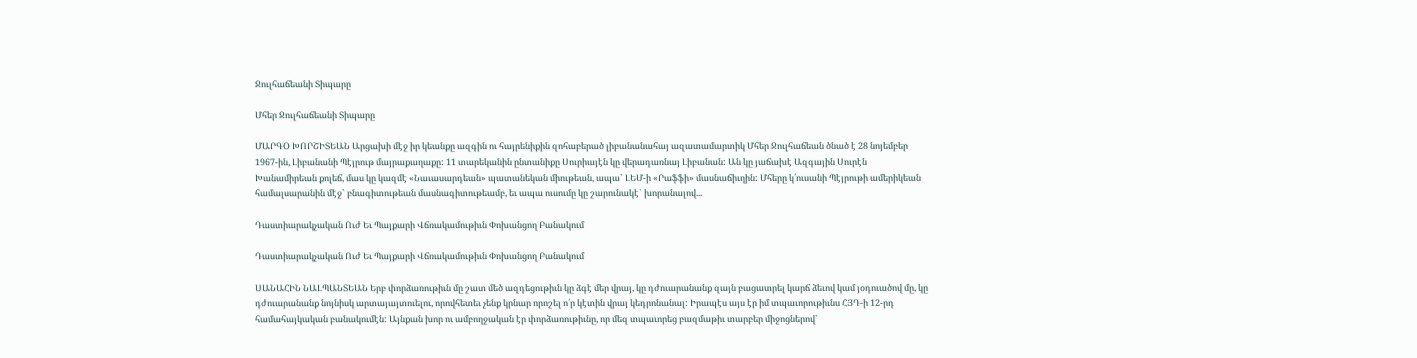Ջուլհաճեանի Տիպարը

Մհեր Ջուլհաճեանի Տիպարը

ՄԱՐԳՕ ԽՈՐՇԻՏԵԱՆ Արցախի մէջ իր կեանքը ազգին ու հայրենիքին զոհաբերած լիբանանահայ ազատամարտիկ Մհեր Ջուլհաճեան ծնած է 28 նոյեմբեր 1967-ին, Լիբանանի Պէյրութ մայրաքաղաքը: 11 տարեկանին ընտանիքը Սուրիայէն կը վերադառնայ Լիբանան: Ան կը յաճախէ Ազգային Սուրէն Խանամիրեան քոլեճ, մաս կը կազմէ «Նաւասարդեան» պատանեկան միութեան, ապա` ԼԵՄ-ի «Րաֆֆի» մասնաճիւղին: Մհերը կ՛ուսանի Պէյրութի ամերիկեան համալսարանին մէջ` բնագիտութեան մասնագիտութեամբ, եւ ապա ուսումը կը շարունակէ` խորանալով...

Դաստիարակչական Ուժ Եւ Պայքարի Վճռակամութիւն Փոխանցող Բանակում

Դաստիարակչական Ուժ Եւ Պայքարի Վճռակամութիւն Փոխանցող Բանակում

ՍԱՆԱՀԻՆ ՆԱԼՊԱՆՏԵԱՆ Երբ փորձառութիւն մը շատ մեծ ազդեցութիւն կը ձգէ մեր վրայ, կը դժուարանանք զայն բացատրել կարճ ձեւով կամ յօդուածով մը, կը դժուարանանք նոյնիսկ արտայայտուելու, որովհետեւ չենք կրնար որոշել ո՛ր կէտին վրայ կեդրոնանալ: Իրապէս այս էր իմ տպաւորութիւնս ՀՅԴ-ի 12-րդ համահայկական բանակումէն: Այնքան խոր ու ամբողջական էր փորձառութիւնը, որ մեզ տպաւորեց բազմաթիւ տարբեր միջոցներով`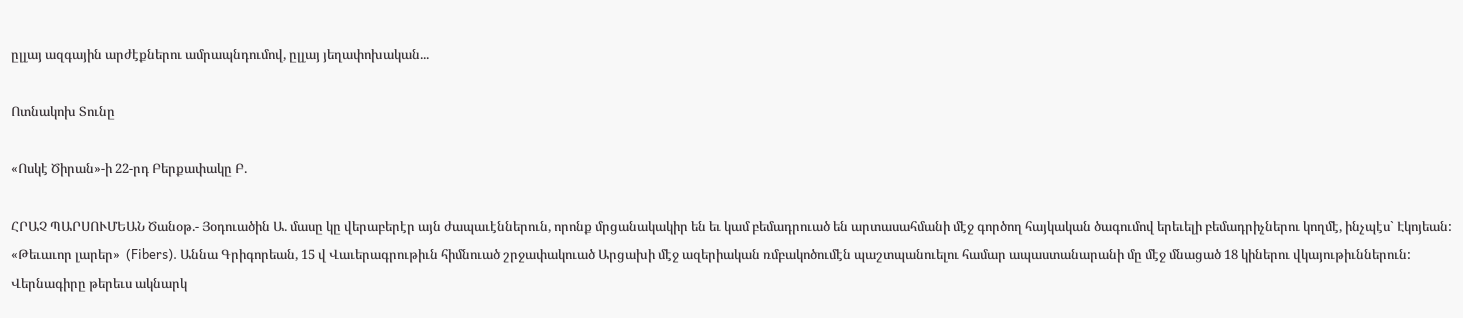ըլլայ ազգային արժէքներու ամրապնդումով, ըլլայ յեղափոխական...

Ոտնակոխ Տունը

«Ոսկէ Ծիրան»-ի 22-րդ Բերքափակը Բ.

ՀՐԱՉ ՊԱՐՍՈՒՄԵԱՆ Ծանօթ.- Յօդուածին Ա. մասը կը վերաբերէր այն ժապաւէններուն, որոնք մրցանակակիր են եւ կամ բեմադրուած են արտասահմանի մէջ գործող հայկական ծագումով երեւելի բեմադրիչներու կողմէ, ինչպէս` Էկոյեան: «Թեւաւոր լարեր»  (Fibers). Աննա Գրիգորեան, 15 վ Վաւերագրութիւն հիմնուած շրջափակուած Արցախի մէջ ազերիական ռմբակոծումէն պաշտպանուելու համար ապաստանարանի մը մէջ մնացած 18 կիներու վկայութիւններուն: Վերնագիրը թերեւս ակնարկ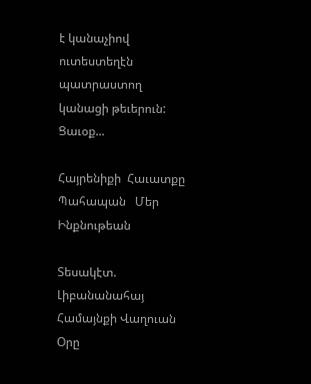է կանաչիով ուտեստեղէն պատրաստող կանացի թեւերուն: Ցաւօք...

Հայրենիքի  Հաւատքը  Պահապան   Մեր Ինքնութեան

Տեսակէտ. Լիբանանահայ Համայնքի Վաղուան Օրը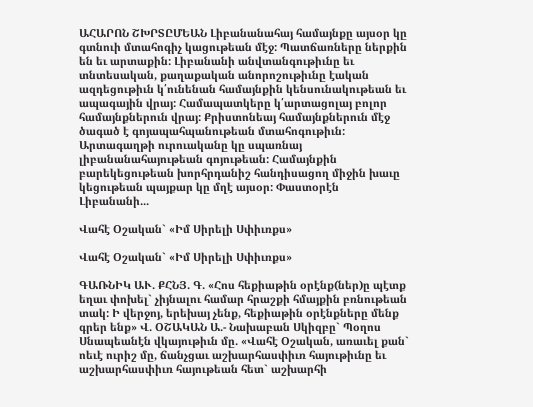ԱՀԱՐՈՆ ՇԽՐՏԸՄԵԱՆ Լիբանանահայ համայնքը այսօր կը գտնուի մտահոգիչ կացութեան մէջ: Պատճառները ներքին են եւ արտաքին: Լիբանանի անվտանգութիւնը եւ տնտեսական, քաղաքական անորոշութիւնը էական ազդեցութիւն կ՛ունենան համայնքին կենսունակութեան եւ ապագային վրայ: Համապատկերը կ՛արտացոլայ բոլոր համայնքներուն վրայ: Քրիստոնեայ համայնքներուն մէջ ծագած է գոյապահպանութեան մտահոգութիւն: Արտագաղթի ուրուականը կը սպառնայ լիբանանահայութեան գոյութեան: Համայնքին բարեկեցութեան խորհրդանիշ հանդիսացող միջին խաւը կեցութեան պայքար կը մղէ այսօր: Փաստօրէն Լիբանանի...

Վահէ Օշական` «Իմ Սիրելի Սփիւռքս»

Վահէ Օշական` «Իմ Սիրելի Սփիւռքս»

ԳԱՌՆԻԿ ԱՒ. ՔՀՆՅ. Գ. «Հոս հեքիաթին օրէնք(ներ)ը պէտք եղաւ փոխել` չիյնալու համար հրաշքի հմայքին բռնութեան տակ: Ի վերջոյ, երեխայ չենք, հեքիաթին օրէնքները մենք գրեր ենք» Վ. ՕՇԱԿԱՆ Ա.- Նախաբան Սկիզբը` Պօղոս Սնապեանէն վկայութիւն մը. «Վահէ Օշական, առաւել քան` ոեւէ ուրիշ մը, ճանչցաւ աշխարհասփիւռ հայութիւնը եւ աշխարհասփիւռ հայութեան հետ` աշխարհի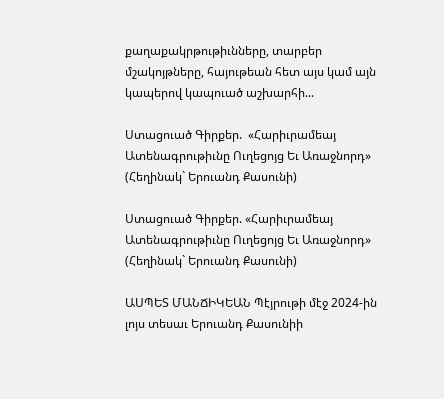քաղաքակրթութիւնները, տարբեր մշակոյթները, հայութեան հետ այս կամ այն կապերով կապուած աշխարհի...

Ստացուած Գիրքեր.  «Հարիւրամեայ Ատենագրութիւնը Ուղեցոյց Եւ Առաջնորդ»  (Հեղինակ` Երուանդ Քասունի)

Ստացուած Գիրքեր. «Հարիւրամեայ Ատենագրութիւնը Ուղեցոյց Եւ Առաջնորդ» (Հեղինակ` Երուանդ Քասունի)

ԱՍՊԵՏ ՄԱՆՃԻԿԵԱՆ Պէյրութի մէջ 2024-ին լոյս տեսաւ Երուանդ Քասունիի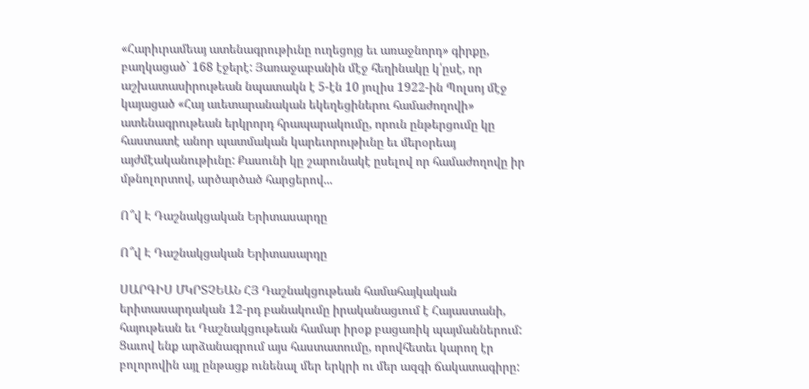«Հարիւրամեայ ատենագրութիւնը ուղեցոյց եւ առաջնորդ» գիրքը, բաղկացած` 168 էջերէ: Յառաջաբանին մէջ հեղինակը կ՛ըսէ, որ աշխատասիրութեան նպատակն է 5-էն 10 յուլիս 1922-ին Պոլսոյ մէջ կայացած «Հայ աւետարանական եկեղեցիներու համաժողովի» ատենագրութեան երկրորդ հրապարակումը, որուն ընթերցումը կը հաստատէ անոր պատմական կարեւորութիւնը եւ մերօրեայ այժմէականութիւնը: Քասունի կը շարունակէ ըսելով որ համաժողովը իր մթնոլորտով, արծարծած հարցերով...

Ո՞վ Է Դաշնակցական Երիտասարդը

Ո՞վ Է Դաշնակցական Երիտասարդը

ՍԱՐԳԻՍ ՄԿՐՏՉԵԱՆ ՀՅ Դաշնակցութեան համահայկական երիտասարդական 12-րդ բանակումը իրականացւում է Հայաստանի, հայութեան եւ Դաշնակցութեան համար իրօք բացառիկ պայմաններում: Ցաւով ենք արձանագրում այս հաստատումը, որովհետեւ կարող էր բոլորովին այլ ընթացք ունենալ մեր երկրի ու մեր ազգի ճակատագիրը: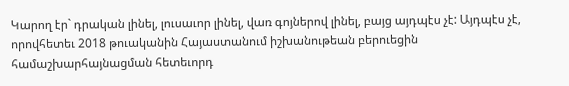Կարող էր` դրական լինել, լուսաւոր լինել, վառ գոյներով լինել, բայց այդպէս չէ: Այդպէս չէ, որովհետեւ 2018 թուականին Հայաստանում իշխանութեան բերուեցին համաշխարհայնացման հետեւորդ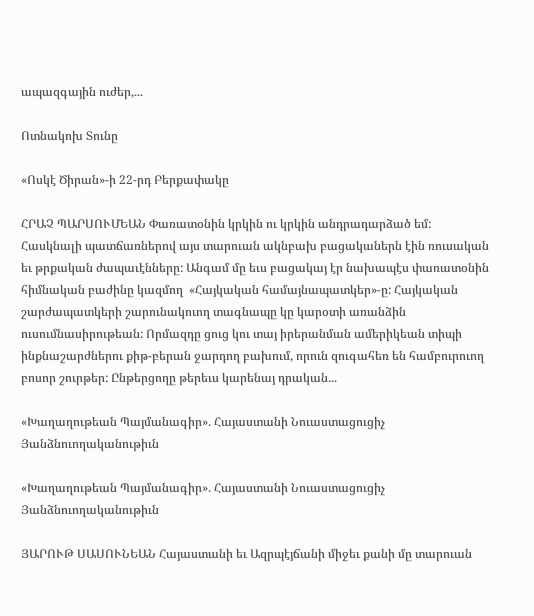ապազգային ուժեր,...

Ոտնակոխ Տունը

«Ոսկէ Ծիրան»-ի 22-րդ Բերքափակը

ՀՐԱՉ ՊԱՐՍՈՒՄԵԱՆ Փառատօնին կրկին ու կրկին անդրադարձած եմ: Հասկնալի պատճառներով այս տարուան ակնբախ բացականերն էին ռուսական եւ թրքական ժապաւէնները: Անգամ մը եւս բացակայ էր նախապէս փառատօնին հիմնական բաժինը կազմող  «Հայկական համայնապատկեր»-ը: Հայկական շարժապատկերի շարունակուող տագնապը կը կարօտի առանձին ուսումնասիրութեան: Որմազդը ցուց կու տայ իրերանման ամերիկեան տիպի ինքնաշարժներու քիթ-բերան ջարդող բախում, որուն զուգահեռ են համբուրուող բոսոր շուրթեր: Ընթերցողը թերեւս կարենայ դրական...

«Խաղաղութեան Պայմանագիր». Հայաստանի Նուաստացուցիչ Յանձնուողականութիւն

«Խաղաղութեան Պայմանագիր». Հայաստանի Նուաստացուցիչ Յանձնուողականութիւն

ՅԱՐՈՒԹ ՍԱՍՈՒՆԵԱՆ Հայաստանի եւ Ազրպէյճանի միջեւ քանի մը տարուան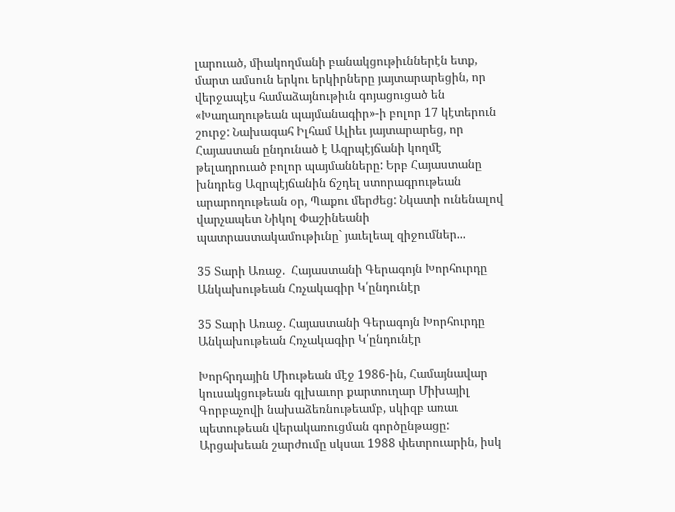լարուած, միակողմանի բանակցութիւններէն ետք, մարտ ամսուն երկու երկիրները յայտարարեցին, որ վերջապէս համաձայնութիւն գոյացուցած են «Խաղաղութեան պայմանագիր»-ի բոլոր 17 կէտերուն շուրջ: Նախագահ Իլհամ Ալիեւ յայտարարեց, որ Հայաստան ընդունած է Ազրպէյճանի կողմէ թելադրուած բոլոր պայմանները: Երբ Հայաստանը խնդրեց Ազրպէյճանին ճշդել ստորագրութեան արարողութեան օր, Պաքու մերժեց: Նկատի ունենալով վարչապետ Նիկոլ Փաշինեանի պատրաստակամութիւնը` յաւելեալ զիջումներ...

35 Տարի Առաջ.  Հայաստանի Գերագոյն Խորհուրդը Անկախութեան Հռչակագիր Կ՛ընդունէր

35 Տարի Առաջ. Հայաստանի Գերագոյն Խորհուրդը Անկախութեան Հռչակագիր Կ՛ընդունէր

Խորհրդային Միութեան մէջ 1986-ին, Համայնավար կուսակցութեան գլխաւոր քարտուղար Միխայիլ Գորբաչովի նախաձեռնութեամբ, սկիզբ առաւ պետութեան վերակառուցման գործընթացը: Արցախեան շարժումը սկսաւ 1988 փետրուարին, իսկ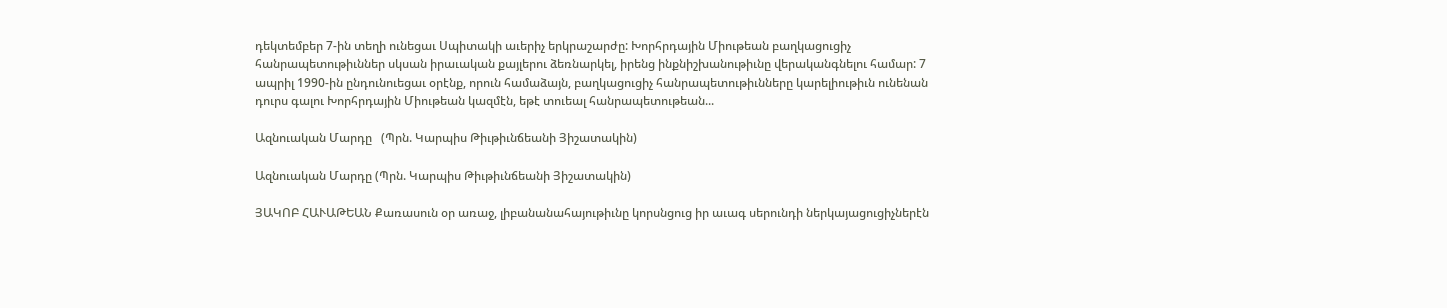դեկտեմբեր 7-ին տեղի ունեցաւ Սպիտակի աւերիչ երկրաշարժը: Խորհրդային Միութեան բաղկացուցիչ հանրապետութիւններ սկսան իրաւական քայլերու ձեռնարկել, իրենց ինքնիշխանութիւնը վերականգնելու համար: 7 ապրիլ 1990-ին ընդունուեցաւ օրէնք, որուն համաձայն, բաղկացուցիչ հանրապետութիւնները կարելիութիւն ունենան դուրս գալու Խորհրդային Միութեան կազմէն, եթէ տուեալ հանրապետութեան...

Ազնուական Մարդը   (Պրն. Կարպիս Թիւթիւնճեանի Յիշատակին)

Ազնուական Մարդը (Պրն. Կարպիս Թիւթիւնճեանի Յիշատակին)

ՅԱԿՈԲ ՀԱՒԱԹԵԱՆ Քառասուն օր առաջ, լիբանանահայութիւնը կորսնցուց իր աւագ սերունդի ներկայացուցիչներէն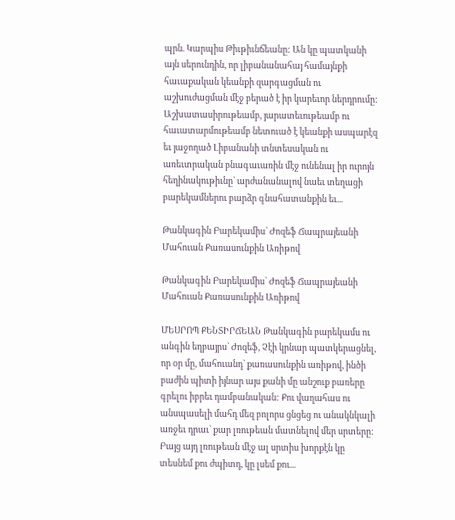պրն. Կարպիս Թիւթիւնճեանը: Ան կը պատկանի այն սերունդին, որ լիբանանահայ համայնքի հաւաքական կեանքի զարգացման ու աշխուժացման մէջ բերած է իր կարեւոր ներդրումը: Աշխատասիրութեամբ, յարատեւութեամբ ու հաւատարմութեամբ նետուած է կեանքի ասպարէզ եւ յաջողած Լիբանանի տնտեսական ու առեւտրական բնագաւառին մէջ ունենալ իր ուրոյն հեղինակութիւնը` արժանանալով նաեւ տեղացի բարեկամներու բարձր գնահատանքին եւ...

Թանկագին Բարեկամիս` Ժոզեֆ Ճապրայեանի Մահուան Քառասունքին Առիթով

Թանկագին Բարեկամիս` Ժոզեֆ Ճապրայեանի Մահուան Քառասունքին Առիթով

ՄԵՍՐՈՊ ՔԵՆՏԻՐՃԵԱՆ Թանկագին բարեկամս ու անգին եղբայրս` Ժոզեֆ, Չէի կրնար պատկերացնել, որ օր մը, մահուանդ` քառասունքին առիթով, ինծի բաժին պիտի իյնար այս քանի մը անշուք բառերը գրելու իբրեւ դամբանական: Քու վաղահաս ու անսպասելի մահդ մեզ բոլորս ցնցեց ու անակնկալի առջեւ դրաւ` քար լռութեան մատնելով մեր սրտերը: Բայց այդ լռութեան մէջ ալ սրտիս խորքէն կը տեսնեմ քու ժպիտդ, կը լսեմ քու...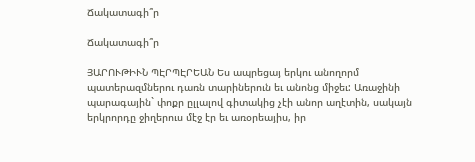Ճակատագի՞ր

Ճակատագի՞ր

ՅԱՐՈՒԹԻՒՆ ՊԷՐՊԷՐԵԱՆ Ես ապրեցայ երկու անողորմ պատերազմներու դառն տարիներուն եւ անոնց միջեւ: Առաջինի պարագային` փոքր ըլլալով գիտակից չէի անոր աղէտին, սակայն երկրորդը ջիղերուս մէջ էր եւ առօրեայիս, իր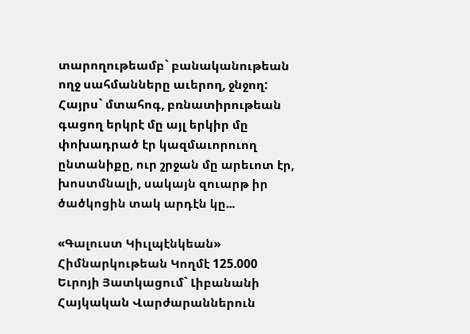տարողութեամբ` բանականութեան ողջ սահմանները աւերող, ջնջող: Հայրս` մտահոգ, բռնատիրութեան գացող երկրէ մը այլ երկիր մը փոխադրած էր կազմաւորուող ընտանիքը, ուր շրջան մը արեւոտ էր, խոստմնալի, սակայն զուարթ իր ծածկոցին տակ արդէն կը...

«Գալուստ Կիւլպէնկեան» Հիմնարկութեան Կողմէ 125.000 Եւրոյի Յատկացում` Լիբանանի Հայկական Վարժարաններուն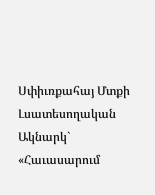Սփիւռքահայ Մտքի Լսատեսողական Ակնարկ` «Հաւասարում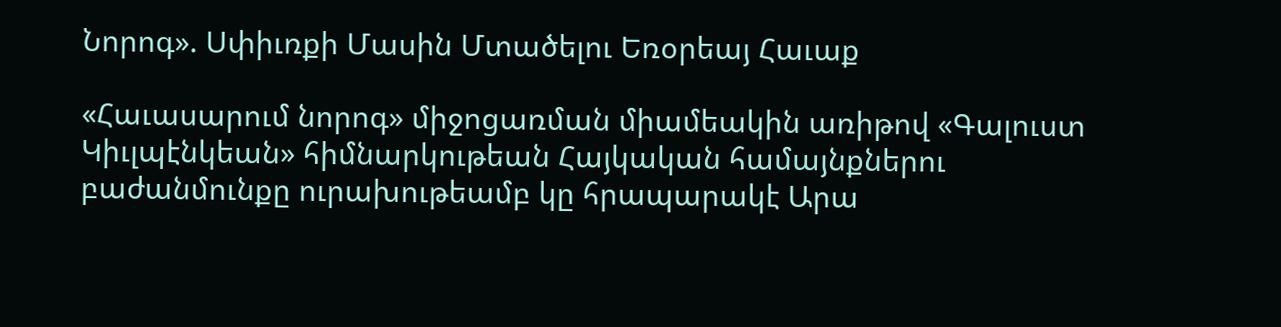Նորոգ». Սփիւռքի Մասին Մտածելու Եռօրեայ Հաւաք

«Հաւասարում նորոգ» միջոցառման միամեակին առիթով «Գալուստ Կիւլպէնկեան» հիմնարկութեան Հայկական համայնքներու բաժանմունքը ուրախութեամբ կը հրապարակէ Արա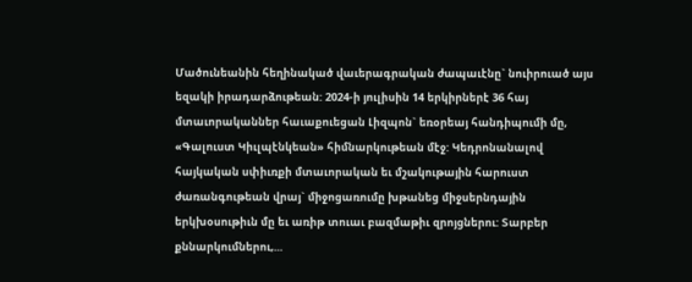Մածունեանին հեղինակած վաւերագրական ժապաւէնը` նուիրուած այս եզակի իրադարձութեան: 2024-ի յուլիսին 14 երկիրներէ 36 հայ մտաւորականներ հաւաքուեցան Լիզպոն` եռօրեայ հանդիպումի մը, «Գալուստ Կիւլպէնկեան» հիմնարկութեան մէջ: Կեդրոնանալով հայկական սփիւռքի մտաւորական եւ մշակութային հարուստ ժառանգութեան վրայ` միջոցառումը խթանեց միջսերնդային երկխօսութիւն մը եւ առիթ տուաւ բազմաթիւ զրոյցներու: Տարբեր քննարկումներու,...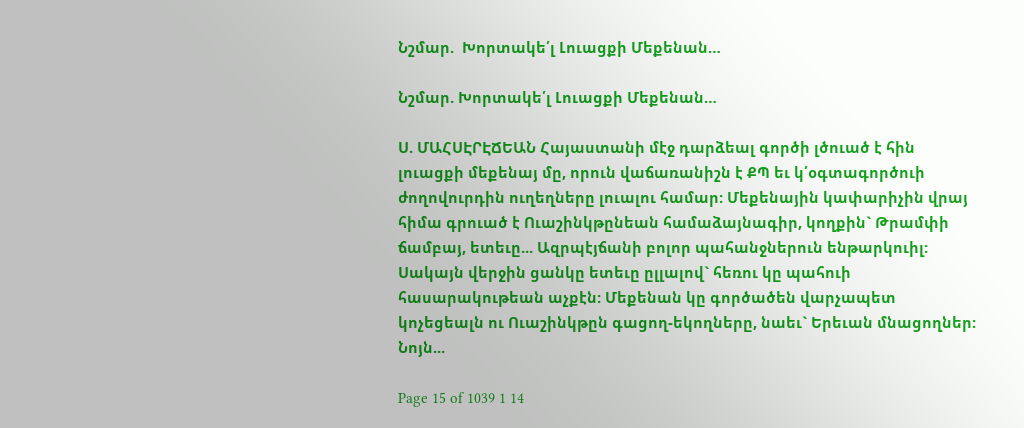Նշմար.  Խորտակե՛լ Լուացքի Մեքենան…

Նշմար. Խորտակե՛լ Լուացքի Մեքենան…

Ս. ՄԱՀՍԷՐԷՃԵԱՆ Հայաստանի մէջ դարձեալ գործի լծուած է հին լուացքի մեքենայ մը, որուն վաճառանիշն է ՔՊ եւ կ՛օգտագործուի ժողովուրդին ուղեղները լուալու համար: Մեքենային կափարիչին վրայ հիմա գրուած է Ուաշինկթընեան համաձայնագիր, կողքին` Թրամփի ճամբայ, ետեւը... Ազրպէյճանի բոլոր պահանջներուն ենթարկուիլ: Սակայն վերջին ցանկը ետեւը ըլլալով` հեռու կը պահուի հասարակութեան աչքէն: Մեքենան կը գործածեն վարչապետ կոչեցեալն ու Ուաշինկթըն գացող-եկողները, նաեւ` Երեւան մնացողներ: Նոյն...

Page 15 of 1039 1 14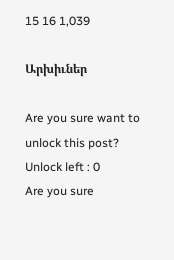15 16 1,039

Արխիւներ

Are you sure want to unlock this post?
Unlock left : 0
Are you sure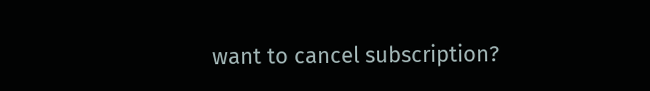want to cancel subscription?